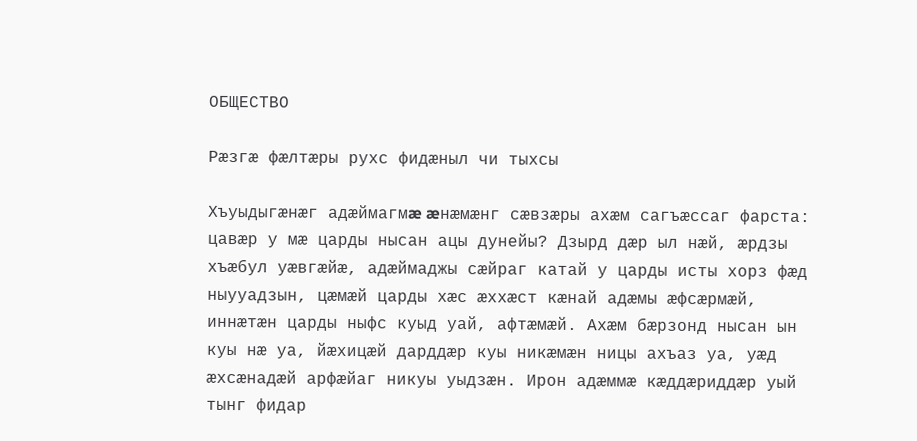ОБЩЕСТВО

Рæзгæ фæлтæры рухс фидæныл чи тыхсы

Хъуыдыгæнæг адæймагмæ æнæмæнг сæвзæры ахæм сагъæссаг фарста: цавæр у мæ царды нысан ацы дунейы? Дзырд дæр ыл нæй, æрдзы хъæбул уæвгæйæ, адæймаджы сæйраг катай у царды исты хорз фæд ныууадзын, цæмæй царды хæс æххæст кæнай адæмы æфсæрмæй, иннæтæн царды ныфс куыд уай, афтæмæй. Ахæм бæрзонд нысан ын куы нæ уа, йæхицæй дарддæр куы никæмæн ницы ахъаз уа, уæд æхсæнадæй арфæйаг никуы уыдзæн. Ирон адæммæ кæддæриддæр уый тынг фидар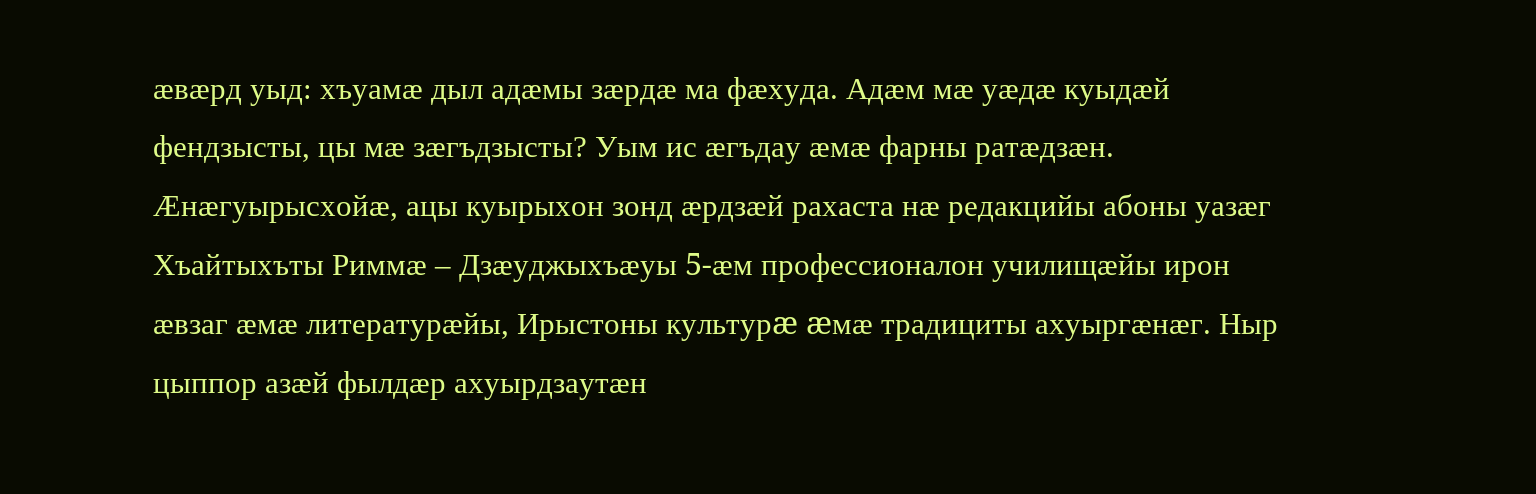æвæрд уыд: хъуамæ дыл адæмы зæрдæ ма фæхуда. Адæм мæ уæдæ куыдæй фендзысты, цы мæ зæгъдзысты? Уым ис æгъдау æмæ фарны ратæдзæн. Æнæгуырысхойæ, ацы куырыхон зонд æрдзæй рахаста нæ редакцийы абоны уазæг  Хъайтыхъты Риммæ – Дзæуджыхъæуы 5-æм профессионалон училищæйы ирон æвзаг æмæ литературæйы, Ирыстоны культурæ æмæ традициты ахуыргæнæг. Ныр цыппор азæй фылдæр ахуырдзаутæн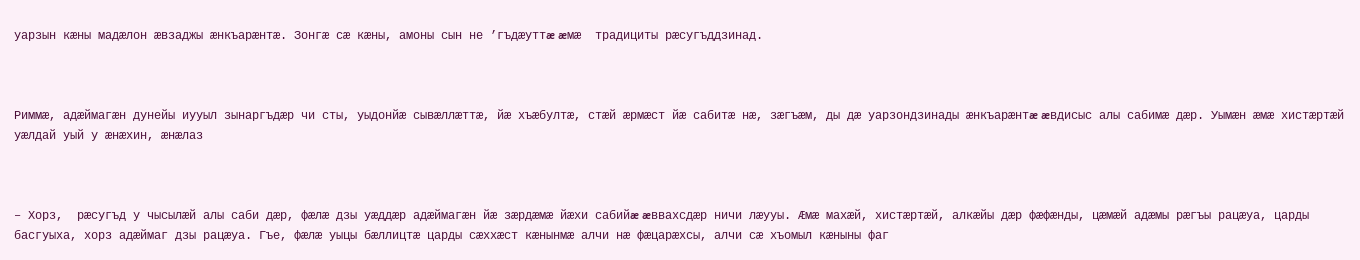уарзын кæны мадæлон æвзаджы æнкъарæнтæ. Зонгæ сæ кæны, амоны сын не ’гъдæуттæ æмæ  традициты рæсугъддзинад.



Риммæ, адæймагæн дунейы иууыл зынаргъдæр чи сты, уыдонйæ сывæллæттæ, йæ хъæбултæ, стæй æрмæст йæ сабитæ нæ, зæгъæм, ды дæ уарзондзинады æнкъарæнтæ æвдисыс алы сабимæ дæр. Уымæн æмæ хистæртæй уæлдай уый у æнæхин, æнæлаз



– Хорз,  рæсугъд у чысылæй алы саби дæр, фæлæ дзы уæддæр адæймагæн йæ зæрдæмæ йæхи сабийæ æввахсдæр ничи лæууы. Æмæ махæй, хистæртæй, алкæйы дæр фæфæнды, цæмæй адæмы рæгъы рацæуа, царды басгуыха, хорз адæймаг дзы рацæуа. Гъе, фæлæ уыцы бæллицтæ царды сæххæст кæнынмæ алчи нæ фæцарæхсы, алчи сæ хъомыл кæныны фаг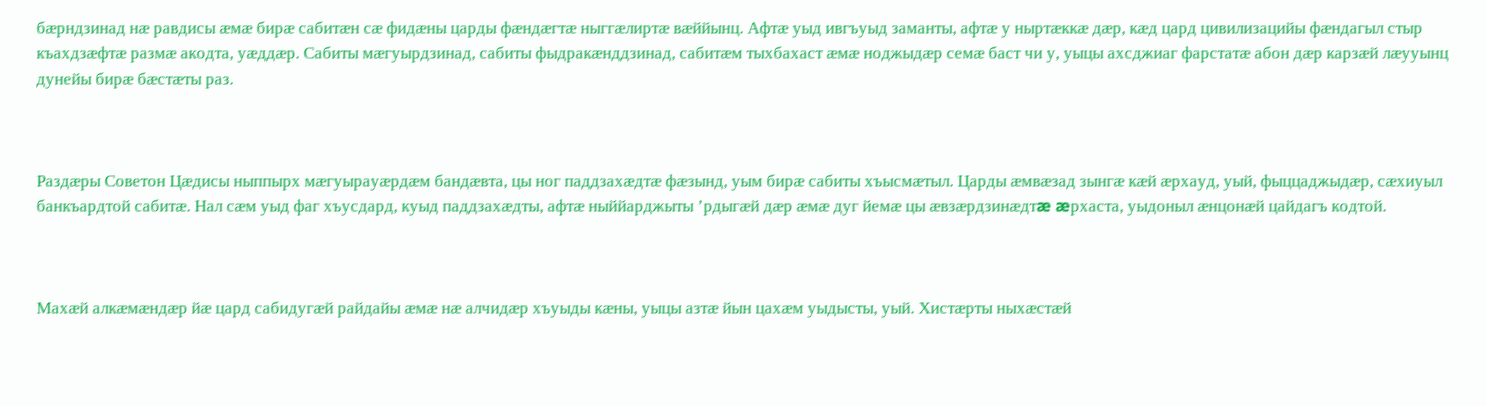бæрндзинад нæ равдисы æмæ бирæ сабитæн сæ фидæны царды фæндæгтæ ныггæлиртæ вæййынц. Афтæ уыд ивгъуыд заманты, афтæ у ныртæккæ дæр, кæд цард цивилизацийы фæндагыл стыр къахдзæфтæ размæ акодта, уæддæр. Сабиты мæгуырдзинад, сабиты фыдракæнддзинад, сабитæм тыхбахаст æмæ ноджыдæр семæ баст чи у, уыцы ахсджиаг фарстатæ абон дæр карзæй лæууынц дунейы бирæ бæстæты раз.



Раздæры Советон Цæдисы ныппырх мæгуырауæрдæм бандæвта, цы ног паддзахæдтæ фæзынд, уым бирæ сабиты хъысмæтыл. Царды æмвæзад зынгæ кæй æрхауд, уый, фыццаджыдæр, сæхиуыл банкъардтой сабитæ. Нал сæм уыд фаг хъусдард, куыд паддзахæдты, афтæ ныййарджыты ’рдыгæй дæр æмæ дуг йемæ цы æвзæрдзинæдтæ æрхаста, уыдоныл æнцонæй цайдагъ кодтой.



Махæй алкæмæндæр йæ цард сабидугæй райдайы æмæ нæ алчидæр хъуыды кæны, уыцы азтæ йын цахæм уыдысты, уый. Хистæрты ныхæстæй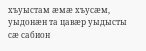хъуыстам æмæ хъусæм, уыдонæн та цавæр уыдысты сæ сабион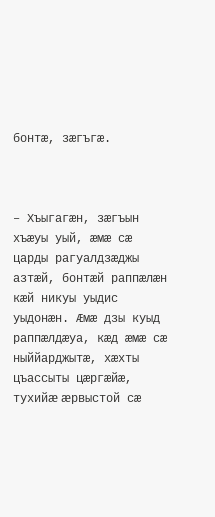бонтæ, зæгъгæ.



– Хъыгагæн, зæгъын хъæуы уый, æмæ сæ царды рагуалдзæджы азтæй, бонтæй раппæлæн кæй никуы уыдис уыдонæн. Æмæ дзы куыд раппæлдæуа, кæд æмæ сæ ныййарджытæ, хæхты цъассыты цæргæйæ, тухийæ æрвыстой сæ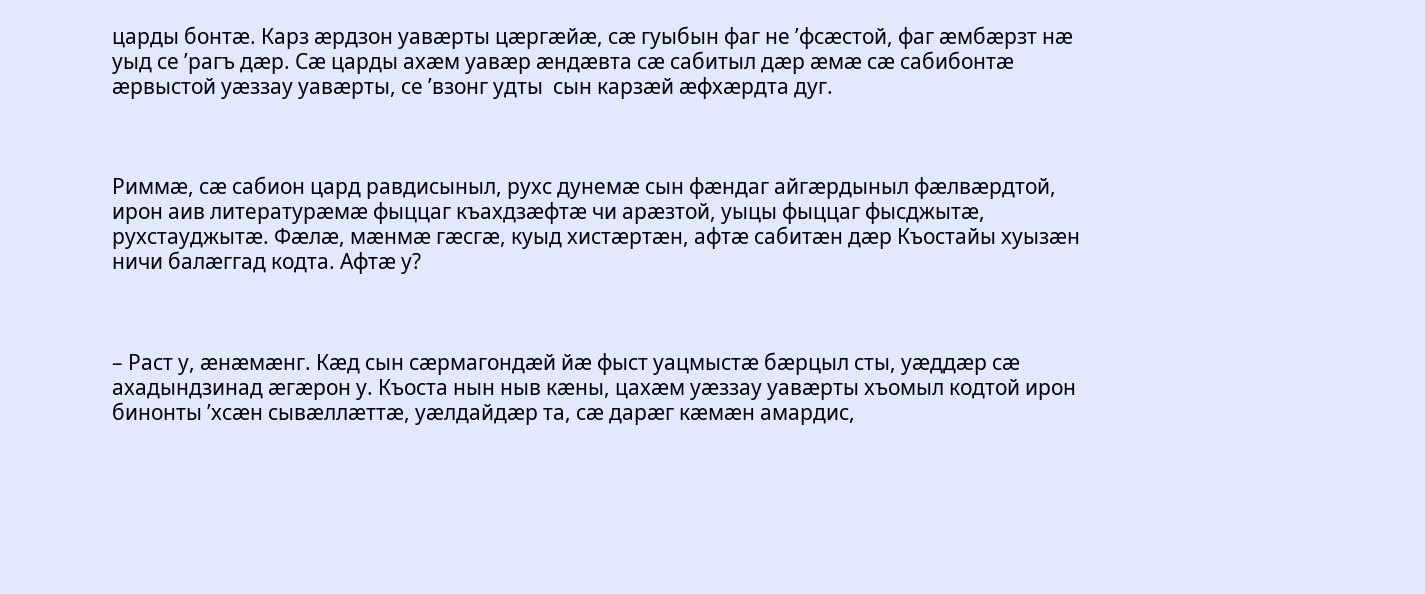царды бонтæ. Карз æрдзон уавæрты цæргæйæ, сæ гуыбын фаг не ’фсæстой, фаг æмбæрзт нæ уыд се ’рагъ дæр. Сæ царды ахæм уавæр æндæвта сæ сабитыл дæр æмæ сæ сабибонтæ æрвыстой уæззау уавæрты, се ’взонг удты  сын карзæй æфхæрдта дуг.



Риммæ, сæ сабион цард равдисыныл, рухс дунемæ сын фæндаг айгæрдыныл фæлвæрдтой, ирон аив литературæмæ фыццаг къахдзæфтæ чи арæзтой, уыцы фыццаг фысджытæ, рухстауджытæ. Фæлæ, мæнмæ гæсгæ, куыд хистæртæн, афтæ сабитæн дæр Къостайы хуызæн ничи балæггад кодта. Афтæ у?



– Раст у, æнæмæнг. Кæд сын сæрмагондæй йæ фыст уацмыстæ бæрцыл сты, уæддæр сæ ахадындзинад æгæрон у. Къоста нын ныв кæны, цахæм уæззау уавæрты хъомыл кодтой ирон бинонты ’хсæн сывæллæттæ, уæлдайдæр та, сæ дарæг кæмæн амардис,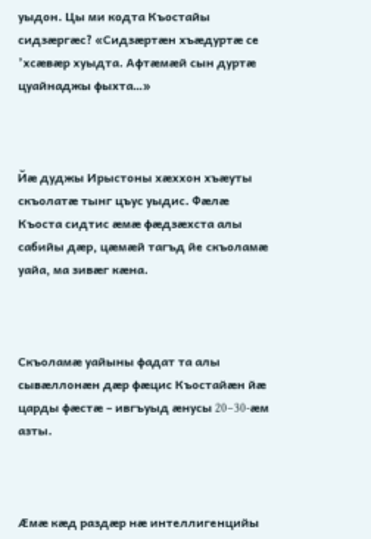уыдон. Цы ми кодта Къостайы сидзæргæс? «Сидзæртæн хъæдуртæ се ’хсæвæр хуыдта. Афтæмæй сын дуртæ цуайнаджы фыхта…»



Йæ дуджы Ирыстоны хæххон хъæуты скъолатæ тынг цъус уыдис. Фæлæ Къоста сидтис æмæ фæдзæхста алы сабийы дæр, цæмæй тагъд йе скъоламæ уайа, ма зивæг кæна.



Скъоламæ уайыны фадат та алы сывæллонæн дæр фæцис Къостайæн йæ царды фæстæ – ивгъуыд æнусы 20–30-æм азты.



Æмæ кæд раздæр нæ интеллигенцийы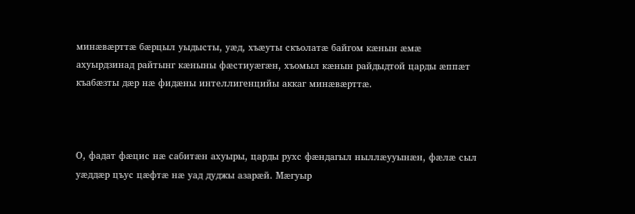минæвæрттæ бæрцыл уыдысты, уæд, хъæуты скъолатæ байгом кæнын æмæ ахуырдзинад райтынг кæныны фæстиуæгæн, хъомыл кæнын райдыдтой царды æппæт къабæзты дæр нæ фидæны интеллигенцийы аккаг минæвæрттæ.



О, фадат фæцис нæ сабитæн ахуыры, царды рухс фæндагыл ныллæууынæн, фæлæ сыл уæддæр цъус цæфтæ нæ уад дуджы азарæй. Мæгуыр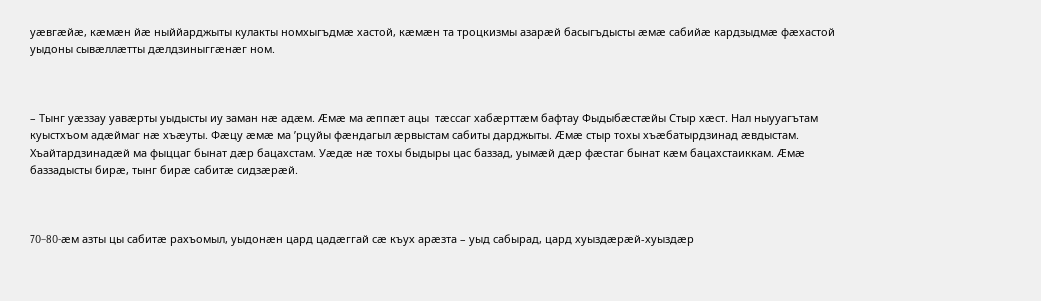уæвгæйæ, кæмæн йæ ныййарджыты кулакты номхыгъдмæ хастой, кæмæн та троцкизмы азарæй басыгъдысты æмæ сабийæ кардзыдмæ фæхастой уыдоны сывæллæтты дæлдзиныггæнæг ном.



– Тынг уæззау уавæрты уыдысты иу заман нæ адæм. Æмæ ма æппæт ацы  тæссаг хабæрттæм бафтау Фыдыбæстæйы Стыр хæст. Нал ныууагътам куыстхъом адæймаг нæ хъæуты. Фæцу æмæ ма ’рцуйы фæндагыл æрвыстам сабиты дарджыты. Æмæ стыр тохы хъæбатырдзинад æвдыстам. Хъайтардзинадæй ма фыццаг бынат дæр бацахстам. Уæдæ нæ тохы быдыры цас баззад, уымæй дæр фæстаг бынат кæм бацахстаиккам. Æмæ баззадысты бирæ, тынг бирæ сабитæ сидзæрæй.



70–80-æм азты цы сабитæ рахъомыл, уыдонæн цард цадæггай сæ къух арæзта – уыд сабырад, цард хуыздæрæй-хуыздæр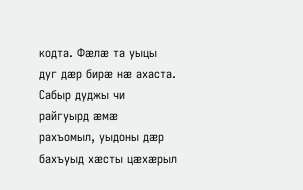кодта. Фæлæ та уыцы дуг дæр бирæ нæ ахаста. Сабыр дуджы чи райгуырд æмæ рахъомыл, уыдоны дæр бахъуыд хæсты цæхæрыл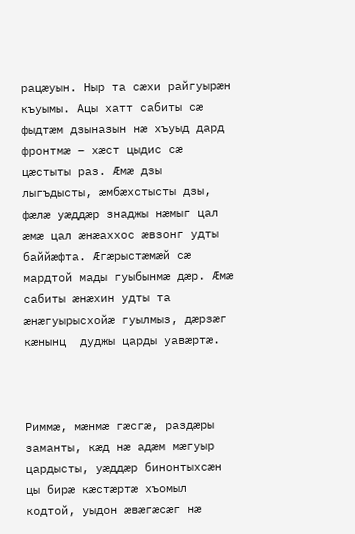рацæуын. Ныр та сæхи райгуырæн къуымы. Ацы хатт сабиты сæ фыдтæм дзыназын нæ хъуыд дард фронтмæ – хæст цыдис сæ цæстыты раз. Æмæ дзы лыгъдысты, æмбæхстысты дзы, фæлæ уæддæр знаджы нæмыг цал æмæ цал æнæаххос æвзонг удты баййæфта. Æгæрыстæмæй сæ мардтой мады гуыбынмæ дæр. Æмæ сабиты æнæхин удты та æнæгуырысхойæ гуылмыз, дæрзæг кæнынц  дуджы царды уавæртæ.



Риммæ, мæнмæ гæсгæ, раздæры заманты, кæд нæ адæм мæгуыр цардысты, уæддæр бинонтыхсæн цы бирæ кæстæртæ хъомыл кодтой, уыдон æвæгæсæг нæ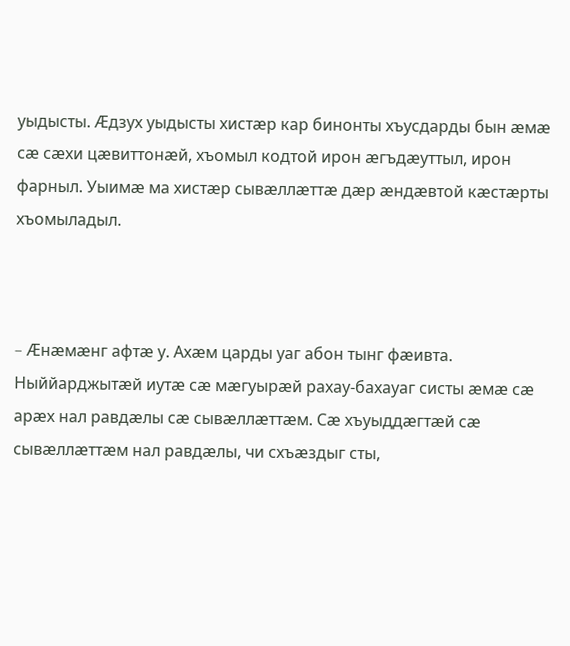уыдысты. Æдзух уыдысты хистæр кар бинонты хъусдарды бын æмæ сæ сæхи цæвиттонæй, хъомыл кодтой ирон æгъдæуттыл, ирон фарныл. Уыимæ ма хистæр сывæллæттæ дæр æндæвтой кæстæрты хъомыладыл.



– Æнæмæнг афтæ у. Ахæм царды уаг абон тынг фæивта. Ныййарджытæй иутæ сæ мæгуырæй рахау-бахауаг систы æмæ сæ арæх нал равдæлы сæ сывæллæттæм. Сæ хъуыддæгтæй сæ сывæллæттæм нал равдæлы, чи схъæздыг сты,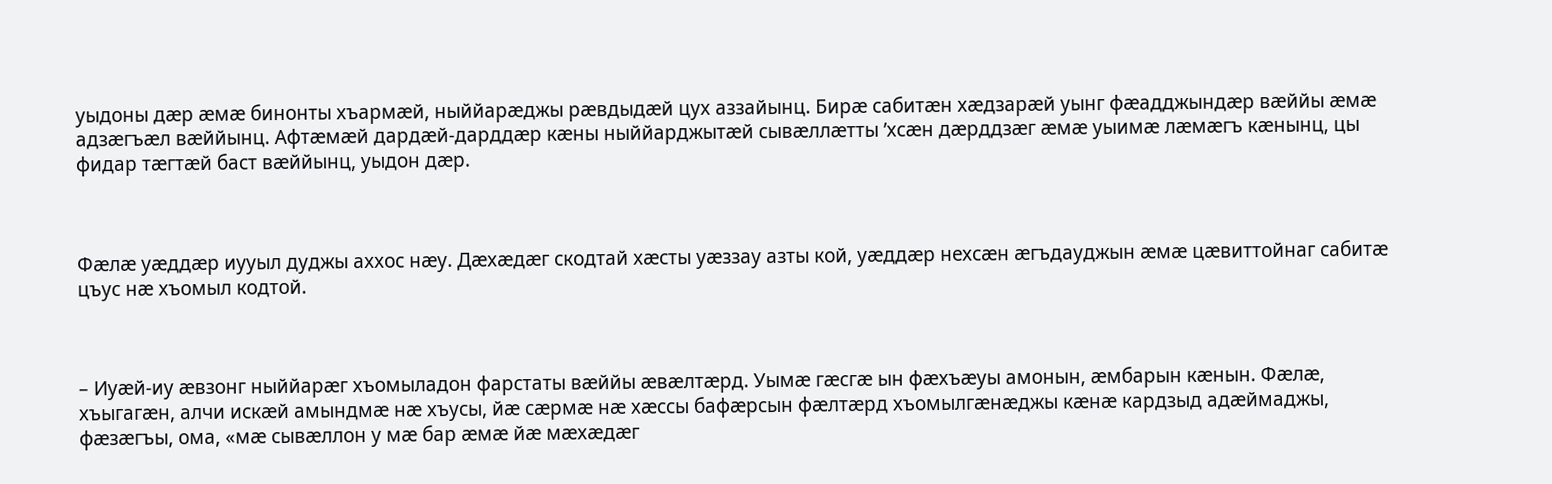уыдоны дæр æмæ бинонты хъармæй, ныййарæджы рæвдыдæй цух аззайынц. Бирæ сабитæн хæдзарæй уынг фæадджындæр вæййы æмæ адзæгъæл вæййынц. Афтæмæй дардæй-дарддæр кæны ныййарджытæй сывæллæтты ’хсæн дæрддзæг æмæ уыимæ лæмæгъ кæнынц, цы фидар тæгтæй баст вæййынц, уыдон дæр.



Фæлæ уæддæр иууыл дуджы аххос нæу. Дæхæдæг скодтай хæсты уæззау азты кой, уæддæр нехсæн æгъдауджын æмæ цæвиттойнаг сабитæ цъус нæ хъомыл кодтой.



– Иуæй-иу æвзонг ныййарæг хъомыладон фарстаты вæййы æвæлтæрд. Уымæ гæсгæ ын фæхъæуы амонын, æмбарын кæнын. Фæлæ, хъыгагæн, алчи искæй амындмæ нæ хъусы, йæ сæрмæ нæ хæссы бафæрсын фæлтæрд хъомылгæнæджы кæнæ кардзыд адæймаджы, фæзæгъы, ома, «мæ сывæллон у мæ бар æмæ йæ мæхæдæг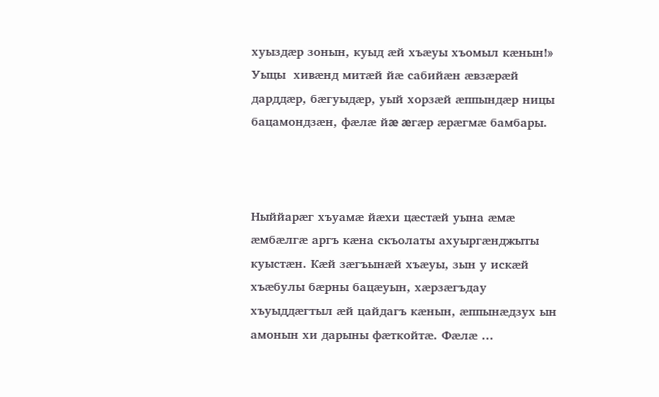хуыздæр зонын, куыд æй хъæуы хъомыл кæнын!» Уыцы  хивæнд митæй йæ сабийæн æвзæрæй дарддæр, бæгуыдæр, уый хорзæй æппындæр ницы бацамондзæн, фæлæ йæ æгæр æрæгмæ бамбары.



Ныййарæг хъуамæ йæхи цæстæй уына æмæ æмбæлгæ аргъ кæна скъолаты ахуыргæнджыты куыстæн. Кæй зæгъынæй хъæуы, зын у искæй хъæбулы бæрны бацæуын, хæрзæгъдау хъуыддæгтыл æй цайдагъ кæнын, æппынæдзух ын амонын хи дарыны фæткойтæ. Фæлæ …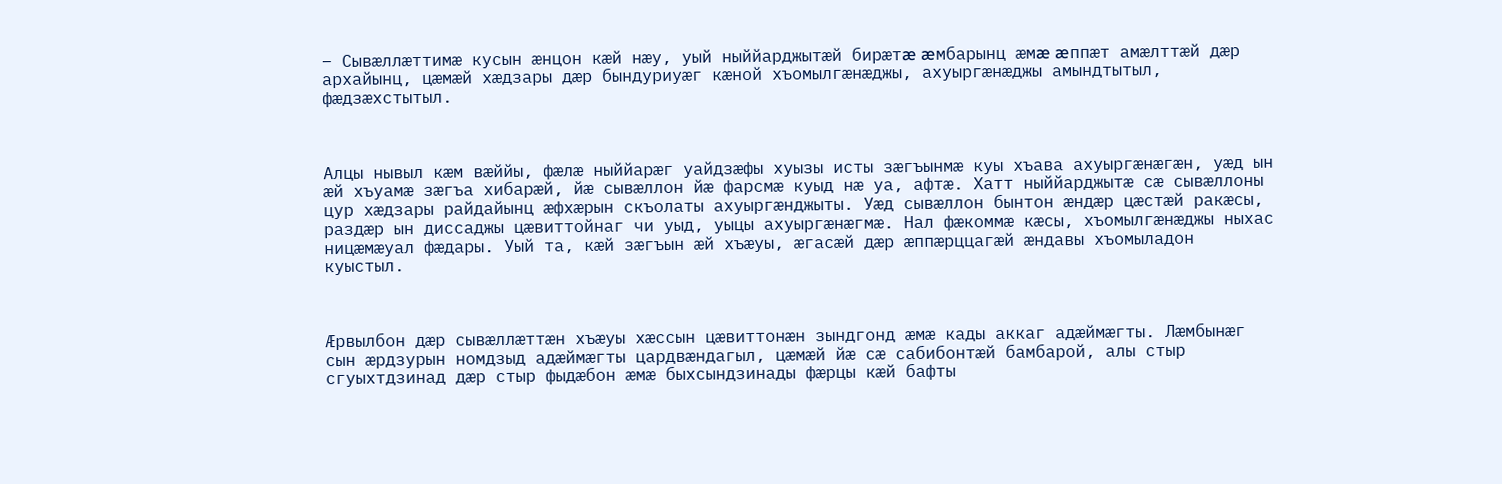– Сывæллæттимæ кусын æнцон кæй нæу, уый ныййарджытæй бирæтæ æмбарынц æмæ æппæт амæлттæй дæр архайынц, цæмæй хæдзары дæр бындуриуæг кæной хъомылгæнæджы, ахуыргæнæджы амындтытыл, фæдзæхстытыл.



Алцы нывыл кæм вæййы, фæлæ ныййарæг уайдзæфы хуызы исты зæгъынмæ куы хъава ахуыргæнæгæн, уæд ын æй хъуамæ зæгъа хибарæй, йæ сывæллон йæ фарсмæ куыд нæ уа, афтæ. Хатт ныййарджытæ сæ сывæллоны цур хæдзары райдайынц æфхæрын скъолаты ахуыргæнджыты. Уæд сывæллон бынтон æндæр цæстæй ракæсы, раздæр ын диссаджы цæвиттойнаг чи уыд, уыцы ахуыргæнæгмæ. Нал фæкоммæ кæсы, хъомылгæнæджы ныхас ницæмæуал фæдары. Уый та, кæй зæгъын æй хъæуы, æгасæй дæр æппæрццагæй æндавы хъомыладон куыстыл.



Æрвылбон дæр сывæллæттæн хъæуы хæссын цæвиттонæн зындгонд æмæ кады аккаг адæймæгты. Лæмбынæг сын æрдзурын номдзыд адæймæгты цардвæндагыл, цæмæй йæ сæ сабибонтæй бамбарой, алы стыр сгуыхтдзинад дæр стыр фыдæбон æмæ быхсындзинады фæрцы кæй бафты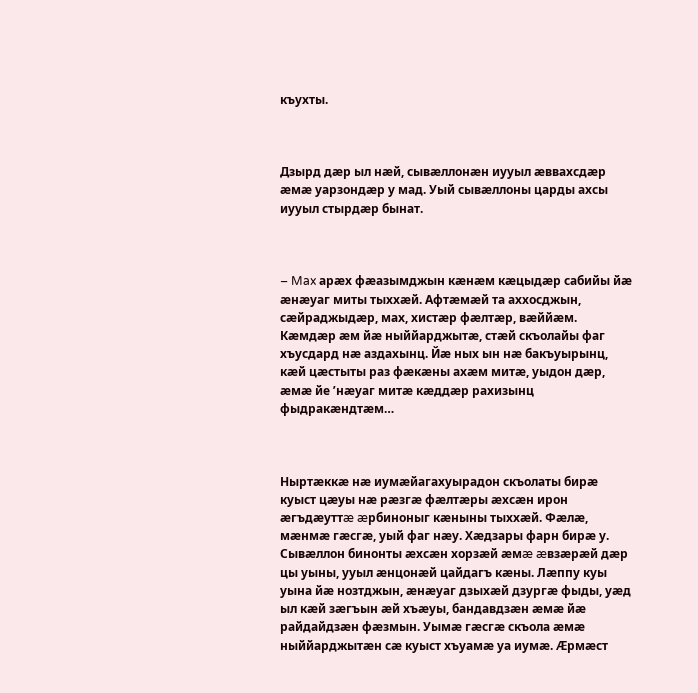къухты.



Дзырд дæр ыл нæй, сывæллонæн иууыл æввахсдæр æмæ уарзондæр у мад. Уый сывæллоны царды ахсы иууыл стырдæр бынат.



– Max арæх фæазымджын кæнæм кæцыдæр сабийы йæ æнæуаг миты тыххæй. Афтæмæй та аххосджын, сæйраджыдæр, мах, хистæр фæлтæр, вæййæм. Кæмдæр æм йæ ныййарджытæ, стæй скъолайы фаг хъусдард нæ аздахынц. Йæ ных ын нæ бакъуырынц, кæй цæстыты раз фæкæны ахæм митæ, уыдон дæр, æмæ йе ’нæуаг митæ кæддæр рахизынц фыдракæндтæм…



Ныртæккæ нæ иумæйагахуырадон скъолаты бирæ куыст цæуы нæ рæзгæ фæлтæры æхсæн ирон æгъдæуттæ æрбиноныг кæныны тыххæй. Фæлæ, мæнмæ гæсгæ, уый фаг нæу. Хæдзары фарн бирæ у. Сывæллон бинонты æхсæн хорзæй æмæ æвзæрæй дæр цы уыны, ууыл æнцонæй цайдагъ кæны. Лæппу куы уына йæ нозтджын, æнæуаг дзыхæй дзургæ фыды, уæд ыл кæй зæгъын æй хъæуы, бандавдзæн æмæ йæ райдайдзæн фæзмын. Уымæ гæсгæ скъола æмæ ныййарджытæн сæ куыст хъуамæ уа иумæ. Æрмæст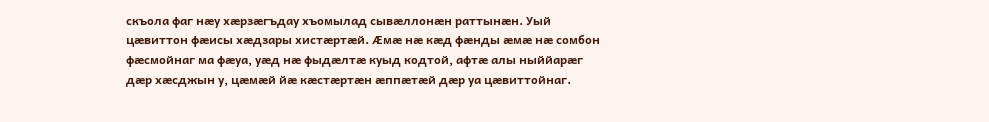скъола фаг нæу хæрзæгъдау хъомылад сывæллонæн раттынæн. Уый цæвиттон фæисы хæдзары хистæртæй. Æмæ нæ кæд фæнды æмæ нæ сомбон фæсмойнаг ма фæуа, уæд нæ фыдæлтæ куыд кодтой, афтæ алы ныййарæг дæр хæсджын у, цæмæй йæ кæстæртæн æппæтæй дæр уа цæвиттойнаг.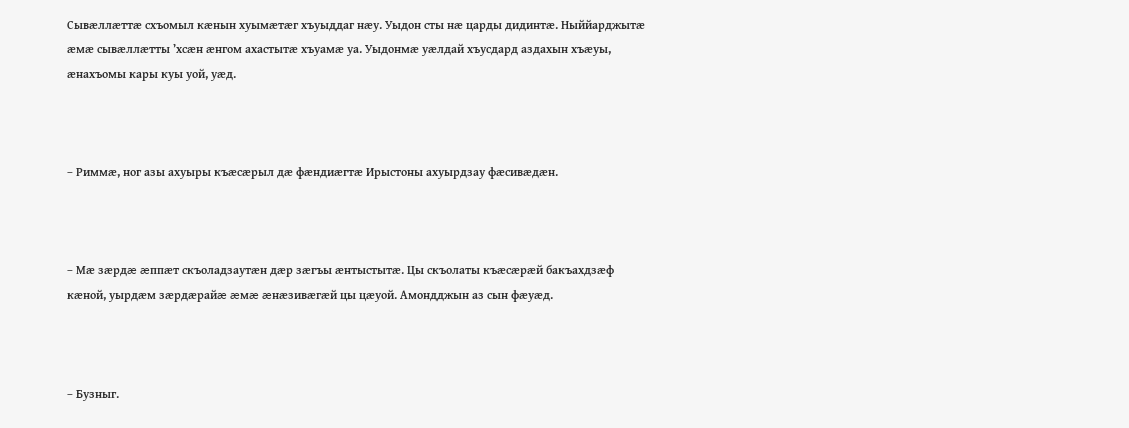Сывæллæттæ схъомыл кæнын хуымæтæг хъуыддаг нæу. Уыдон сты нæ царды дидинтæ. Ныййарджытæ æмæ сывæллæтты ’хсæн æнгом ахастытæ хъуамæ уа. Уыдонмæ уæлдай хъусдард аздахын хъæуы, æнахъомы кары куы уой, уæд.



– Риммæ, ног азы ахуыры къæсæрыл дæ фæндиæгтæ Ирыстоны ахуырдзау фæсивæдæн.



– Мæ зæрдæ æппæт скъоладзаутæн дæр зæгъы æнтыстытæ. Цы скъолаты къæсæрæй бакъахдзæф кæной, уырдæм зæрдæрайæ æмæ æнæзивæгæй цы цæуой. Амондджын аз сын фæуæд.



– Бузныг.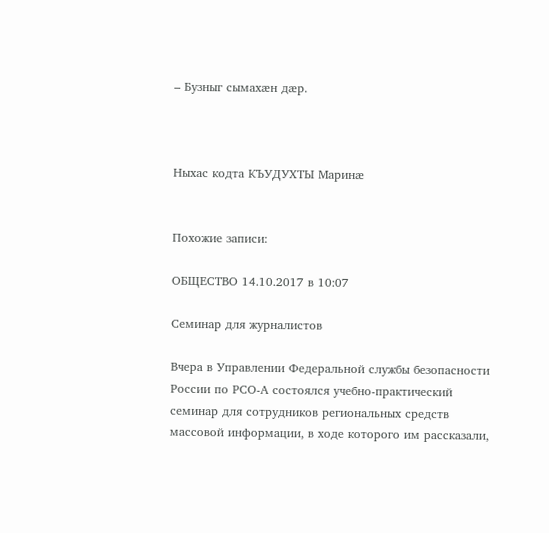– Бузныг сымахæн дæр.



Ныхас кодта КЪУДУХТЫ Маринæ


Похожие записи:

ОБЩЕСТВО 14.10.2017 в 10:07

Семинар для журналистов

Вчера в Управлении Федеральной службы безопасности России по РСО-А состоялся учебно-практический семинар для сотрудников региональных средств массовой информации, в ходе которого им рассказали,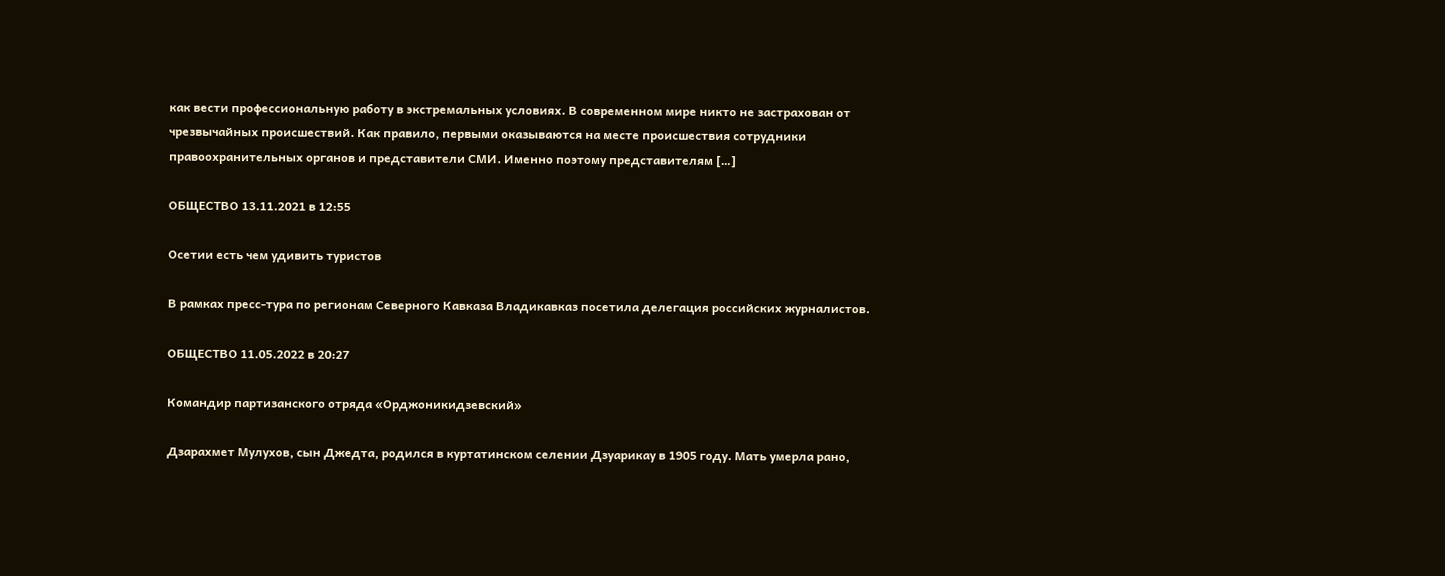как вести профессиональную работу в экстремальных условиях. В современном мире никто не застрахован от чрезвычайных происшествий. Как правило, первыми оказываются на месте происшествия сотрудники правоохранительных органов и представители СМИ. Именно поэтому представителям […]

ОБЩЕСТВО 13.11.2021 в 12:55

Осетии есть чем удивить туристов

В рамках пресс-тура по регионам Северного Кавказа Владикавказ посетила делегация российских журналистов.

ОБЩЕСТВО 11.05.2022 в 20:27

Командир партизанского отряда «Орджоникидзевский»

Дзарахмет Мулухов, сын Джедта, родился в куртатинском селении Дзуарикау в 1905 году. Мать умерла рано,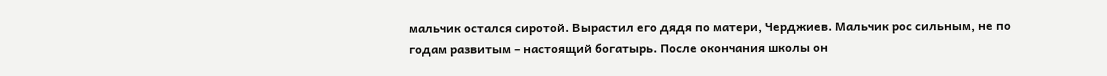мальчик остался сиротой. Вырастил его дядя по матери, Черджиев. Мальчик рос сильным, не по годам развитым – настоящий богатырь. После окончания школы он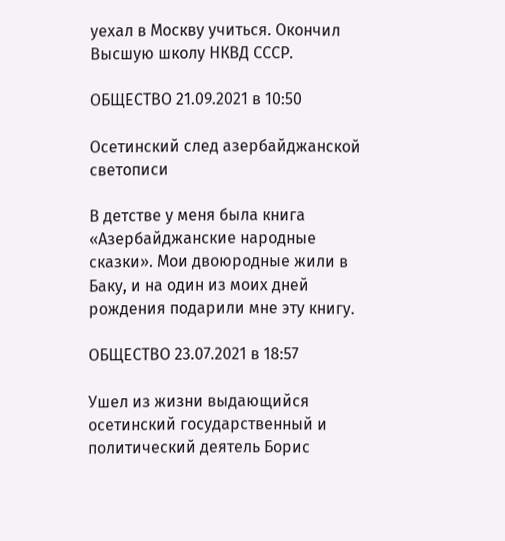уехал в Москву учиться. Окончил Высшую школу НКВД СССР.

ОБЩЕСТВО 21.09.2021 в 10:50

Осетинский след азербайджанской светописи

В детстве у меня была книга «Азербайджанские народные сказки». Мои двоюродные жили в Баку, и на один из моих дней рождения подарили мне эту книгу.

ОБЩЕСТВО 23.07.2021 в 18:57

Ушел из жизни выдающийся осетинский государственный и политический деятель Борис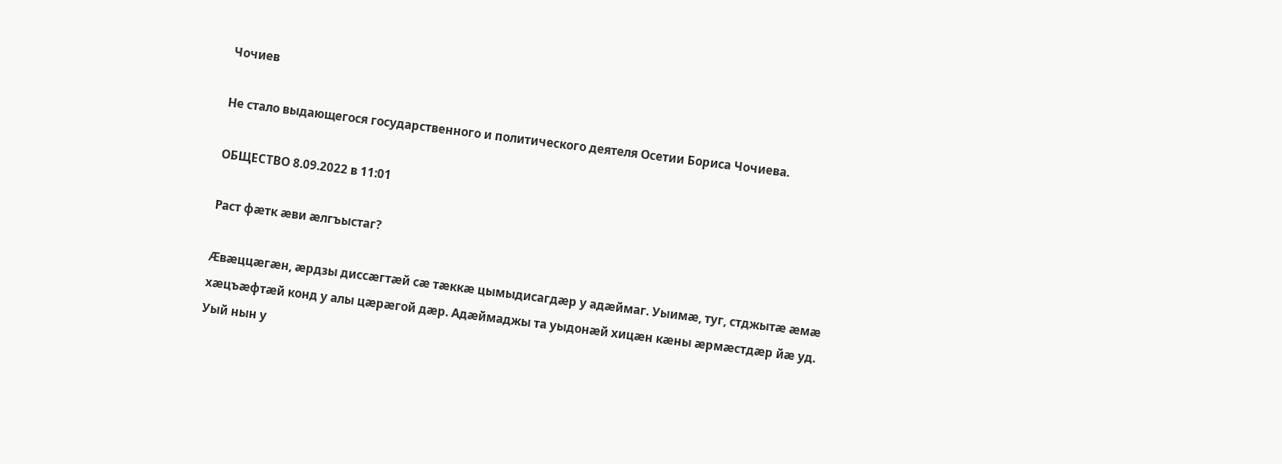Чочиев

Не стало выдающегося государственного и политического деятеля Осетии Бориса Чочиева.

ОБЩЕСТВО 8.09.2022 в 11:01

Раст фæтк æви æлгъыстаг?

Æвæццæгæн, æрдзы диссæгтæй сæ тæккæ цымыдисагдæр у адæймаг. Уыимæ, туг, стджытæ æмæ хæцъæфтæй конд у алы цæрæгой дæр. Адæймаджы та уыдонæй хицæн кæны æрмæстдæр йæ уд. Уый нын у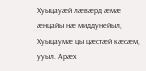Хуыцауæй лæвæрд æмæ æнцайы нæ миддунейыл, Хуыцаумæ цы цæстæй кæсæм, ууыл. Арæх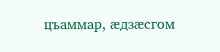цъаммар, æдзæсгом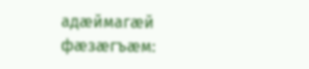адæймагæй фæзæгъæм: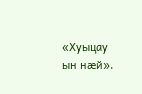«Хуыцау ын нæй».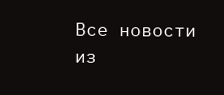Все новости из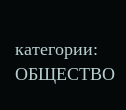категории: ОБЩЕСТВО